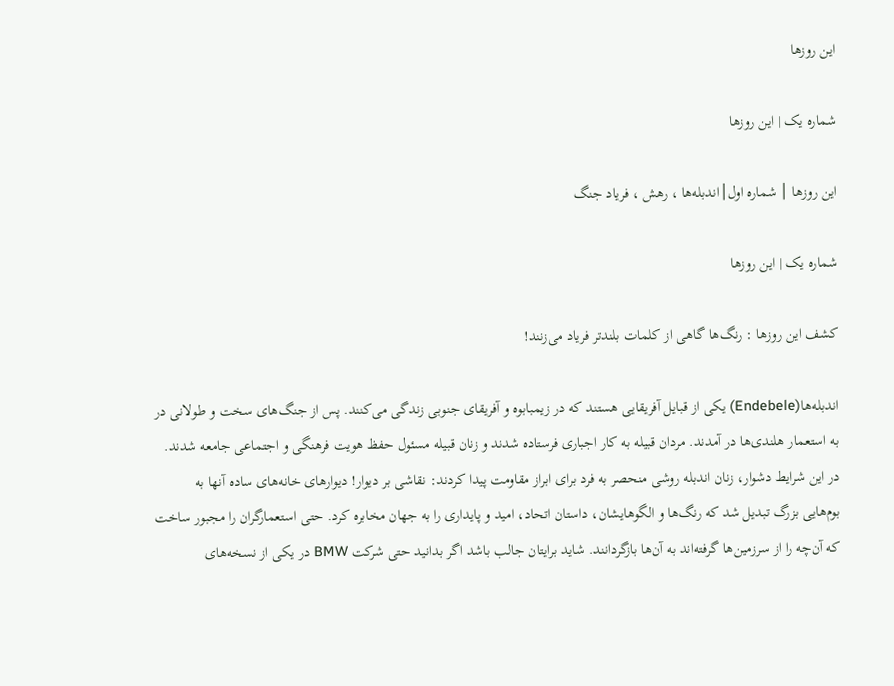این روزها

شماره یک | این روزها

این روزها │ شماره اول│اندبله‌ها ، رهش ، فریاد جنگ

شماره یک | این روزها

کشف این روزها : رنگ‌ها گاهی از کلمات بلندتر فریاد می‌زنند!

اندبله‌ها(Endebele) یکی از قبایل آفریقایی هستند که در زیمبابوه و آفریقای جنوبی زندگی می‌کنند. پس از جنگ‌های سخت و طولانی در به استعمار هلندی‌ها در آمدند. مردان قبیله به کار اجباری فرستاده شدند و زنان قبیله مسئول حفظ هویت فرهنگی و اجتماعی جامعه شدند. در این شرایط دشوار، زنان اندبله روشی منحصر به فرد برای ابراز مقاومت پیدا کردند: نقاشی بر دیوار! دیوارهای خانه‌های ساده آنها به بوم‌هایی بزرگ تبدیل شد که رنگ‌ها و الگوهایشان، داستان اتحاد، امید و پایداری را به جهان مخابره کرد. حتی استعمارگران را مجبور ساخت که آن‌چه را از سرزمین‌ها گرفته‌اند به آن‌ها بازگردانند. شاید برایتان جالب باشد اگر بدانید حتی شرکت BMW در یکی از نسخه‌های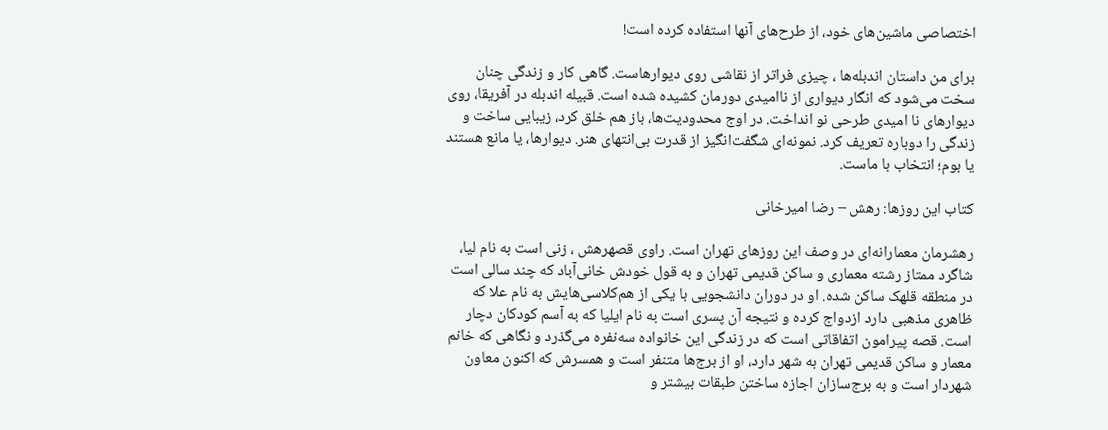اختصاصی ماشین‌های خود، از طرح‌های آنها استفاده کرده است!

برای من داستان اندبله‌ها ، چیزی فراتر از نقاشی روی دیوارهاست. گاهی کار و زندگی چنان سخت می‌شود که انگار دیواری از ناامیدی دورمان کشیده شده است. قبیله اندبله در آفریقا، روی دیوارهای نا امیدی طرحی نو انداخت. در اوج محدودیت‌ها، باز هم خلق کرد، زیبایی ساخت و زندگی را دوباره تعریف کرد. نمونه‌ای شگفت‌انگیز از قدرت بی‌انتهای هنر. دیوارها، یا مانع هستند یا بوم؛ انتخاب با ماست.

کتاب این روزها: رهش – رضا امیرخانی

رهشرمان معمارانه‌ای در وصف این روز‌های تهران است. راوی قصهرهش ، زنی است به نام لیا، شاگرد ممتاز رشته معماری و ساکن قدیمی تهران و به قول خودش خانی‌آباد که چند سالی است در منطقه قلهک ساکن شده. او در دوران دانشجویی با یکی از هم‌کلاسی‌هایش به نام علا که ظاهری مذهبی دارد ازدواج‌ کرده و نتیجه آن پسری است به نام ایلیا که به آسم کودکان دچار است. قصه پیرامون اتفاقاتی است که در زندگی این خانواده سه‌نفره می‌گذرد و نگاهی که خانم معمار و ساکن قدیمی تهران به شهر دارد، او از برج‌ها متنفر است و همسرش که اکنون معاون شهردار است و به برج‌سازان اجازه ساختن طبقات بیشتر و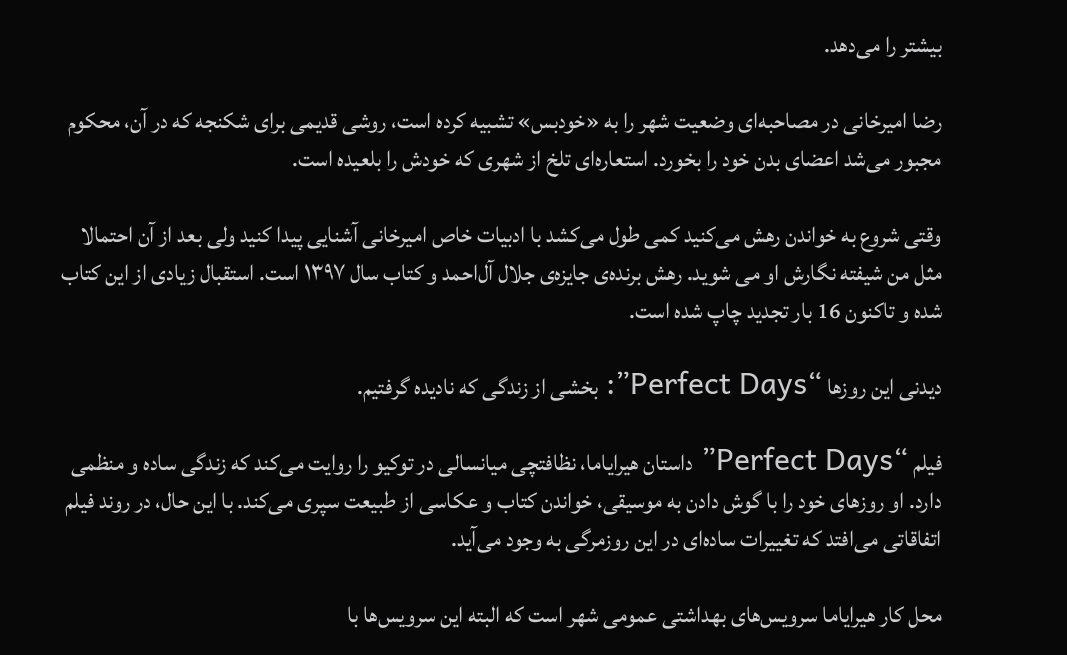بیشتر را می‌دهد.

رضا امیرخانی در مصاحبه‌ای وضعیت شهر را به «خودبس» تشبیه کرده است، روشی قدیمی برای شکنجه که در آن، محکوم مجبور می‌شد اعضای بدن خود را بخورد. استعاره‌ای تلخ از شهری که خودش را بلعیده است.

وقتی شروع به خواندن رهش می‌کنید کمی طول می‌کشد با ادبیات خاص امیرخانی آشنایی پیدا کنید ولی بعد از آن احتمالا مثل من شیفته نگارش او می شوید. رهش برنده‌ی جایزه‌ی جلال آل‌احمد و کتاب سال ۱۳۹۷ است. استقبال زیادی از این کتاب شده و تا‌کنون 16 بار تجدید چاپ شده است.

دیدنی این روزها “Perfect Days”: بخشی از زندگی که نادیده گرفتیم.

فیلم “Perfect Days” داستان هیرایاما، نظافتچی میانسالی در توکیو را روایت می‌کند که زندگی ساده و منظمی دارد. او روزهای خود را با گوش دادن به موسیقی، خواندن کتاب و عکاسی از طبیعت سپری می‌کند. با این حال، در روند فیلم اتفاقاتی می‌افتد که تغییرات ساده‌ای در این روزمرگی به وجود می‌آید.

محل کار هیرایاما سرویس‌های بهداشتی‌ عمومی شهر است که البته این سرویس‌ها با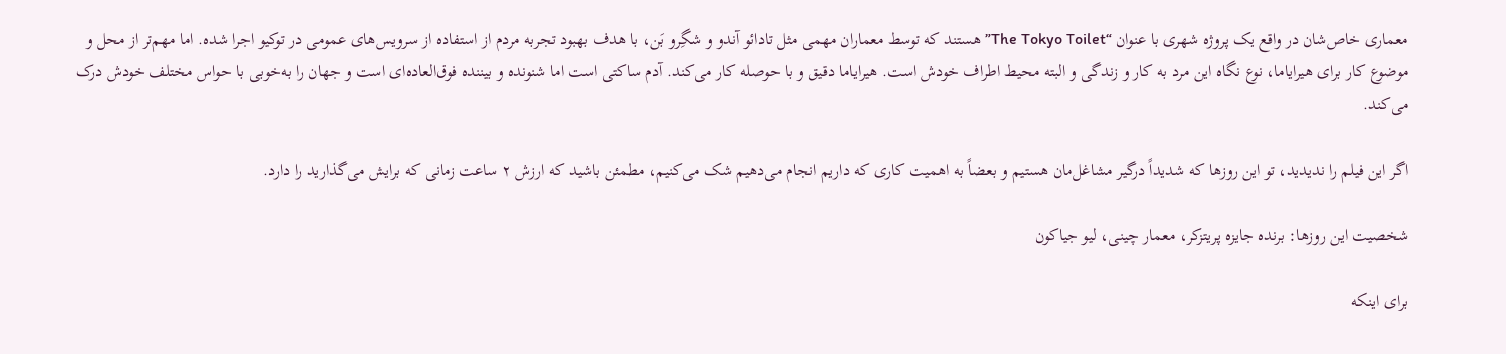معماری خاص‌شان در واقع یک پروژه شهری با عنوان “The Tokyo Toilet” هستند که توسط معماران مهمی مثل تادائو آندو و شگِرو بَن، با هدف بهبود تجربه مردم از استفاده از سرویس‌های عمومی در توکیو اجرا شده. اما مهم‌تر از محل و موضوع کار برای هیرایاما، نوع نگاه این مرد به کار و زندگی و البته محیط اطراف خودش است. هیرایاما دقیق و با حوصله کار می‌کند. آدم ساکتی است اما شنونده و بیننده فوق‌العاده‌ای است و جهان را به‌خوبی با حواس مختلف خودش درک می‌کند.

اگر این فیلم را ندیدید، تو این روزها که شدیداً درگیر مشاغل‌مان هستیم و بعضاً به اهمیت کاری که داریم انجام می‌دهیم شک می‌کنیم، مطمئن باشید که ارزش ۲ ساعت زمانی که برایش می‌گذارید را دارد.

شخصیت این روزها: برنده جایزه پریتزکر، معمار چینی، لیو جیاکون

برای اینکه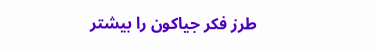طرز فکر جیاکون را بیشتر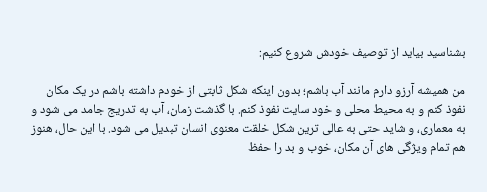بشناسید بیاید از توصیف خودش شروع کنیم:

من همیشه آرزو دارم مانند آب باشم؛ بدون اینکه شکل ثابتی از خودم داشته باشم در یک مکان نفوذ کنم و به محیط محلی و خود سایت نفوذ کنم. با گذشت زمان، آب به تدریج جامد می شود و به معماری، و شاید حتی به عالی ترین شکل خلقت معنوی انسان تبدیل می شود. با این حال، هنوز هم تمام ویژگی های آن مکان، خوب و بد را حفظ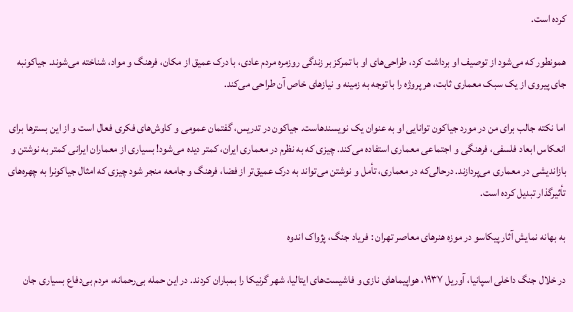کرده است.

همونطور که می‌شود از توصیف او برداشت کرد، طراحی‌های او با تمرکز بر زندگی روزمره مردم عادی، با درک عمیق از مکان، فرهنگ و مواد، شناخته می‌شوند. جیاکونبه جای پیروی از یک سبک معماری ثابت، هر پروژه را با توجه به زمینه و نیازهای خاص آن طراحی می‌کند.

اما نکته جالب برای من در مورد جیاکون توانایی او به عنوان یک نویسندهاست. جیاکون در تدریس، گفتمان عمومی و کاوش‌های فکری فعال است و از این بسترها برای انعکاس ابعاد فلسفی، فرهنگی و اجتماعی معماری استفاده می‌کند. چیزی که به نظرم در معماری ایران، کمتر دیده می‌شود! بسیاری از معماران ایرانی کمتر به نوشتن و بازاندیشی در معماری می‌پردازند. درحالی‌که در معماری، تأمل و نوشتن می‌تواند به درک عمیق‌تر از فضا، فرهنگ و جامعه منجر شود چیزی که امثال جیاکونرا به چهره‌های تأثیرگذار تبدیل کرده است.

به بهانه نمایش آثار پیکاسو در موزه هنرهای معاصر تهران : فریاد جنگ، پژواک اندوه

در خلال جنگ داخلی اسپانیا، آوریل ۱۹۳۷، هواپیماهای نازی‌ و فاشیست‌های ایتالیا، شهر گرنیکا را بمباران کردند. در این حمله بی‌رحمانه، مردم بی‌دفاع بسیاری جان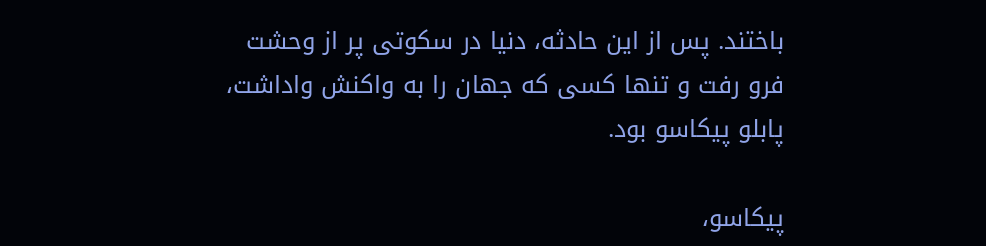باختند. پس از این حادثه، دنیا در سکوتی پر از وحشت فرو رفت و تنها کسی که جهان را به واکنش واداشت، پابلو پیکاسو بود.

پیکاسو،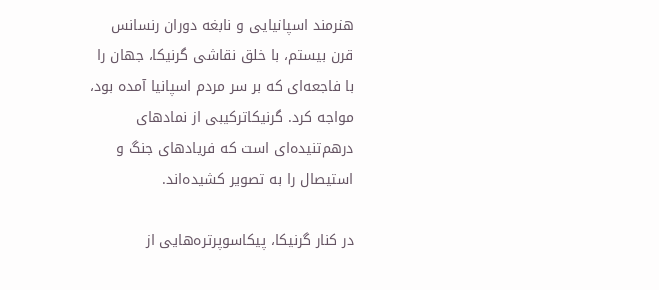هنرمند اسپانیایی و نابغه دوران رنسانس قرن بیستم، با خلق نقاشی گرنیکا، جهان را با فاجعه‌ای که بر سر مردم اسپانیا آمده بود، مواجه کرد. گرنیکاترکیبی از نمادهای درهم‌تنیده‌ای است که فریادهای جنگ و استیصال را به تصویر کشیده‌اند.

در کنار گرنیکا، پیکاسوپرتره‌هایی از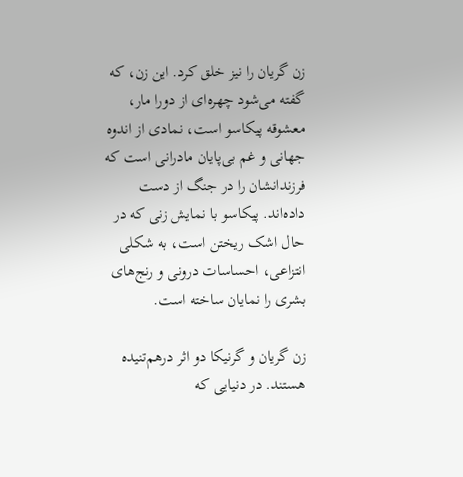زن گریان را نیز خلق کرد. این زن، که گفته می‌شود چهره‌ای از دورا مار، معشوقه پیکاسو است، نمادی از اندوه جهانی و غم بی‌پایان مادرانی است که فرزندانشان را در جنگ از دست داده‌اند. پیکاسو با نمایش زنی که در حال اشک ریختن است، به شکلی انتزاعی، احساسات درونی و رنج‌های بشری را نمایان ساخته است.

زن گریان و گرنیکا دو اثر درهم‌تنیده هستند. در دنیایی که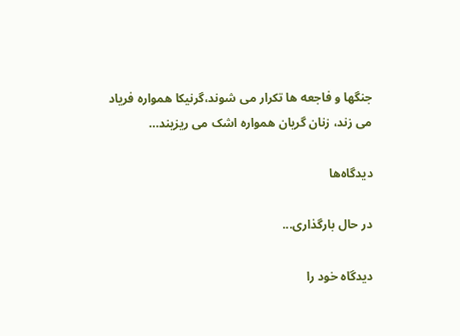جنگها و فاجعه ها تکرار می شوند،گرنیکا همواره فریاد می زند، زنان گریان همواره اشک می ریزیند…

دیدگاه‌ها

در حال بارگذاری...

دیدگاه خود را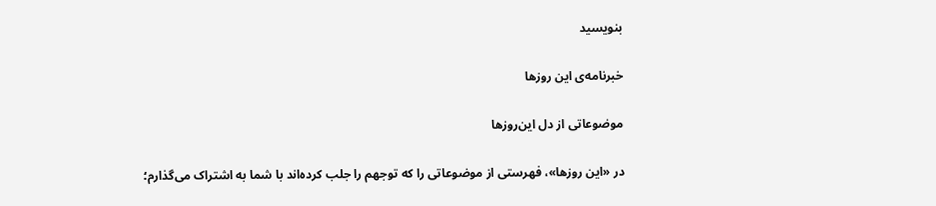بنویسید

خبرنامه‌ی این روزها

موضوعاتی از دل این‌روزها

در «این روزها»، فهرستی از موضوعاتی را که توجهم را جلب کرده‌اند با شما به اشتراک می‌گذارم؛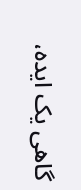گاهی یک ایده،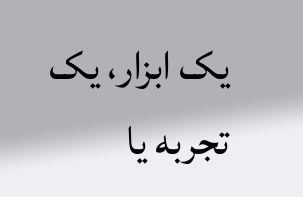یک ابزار، یک تجربه یا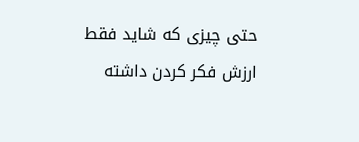حتی چیزی که شاید فقط ارزش فکر کردن داشته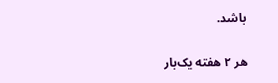باشد.

هر ۲ هفته یک‌بار